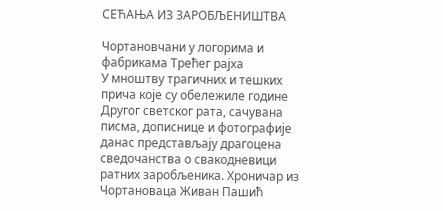СЕЋАЊА ИЗ ЗАРОБЉЕНИШТВА

Чортановчани у логорима и фабрикама Трећег рајха
У мноштву трагичних и тешких прича које су обележиле године Другог светског рата, сачувана писма, дописнице и фотографије данас представљају драгоцена сведочанства о свакодневици ратних заробљеника. Хроничар из Чортановаца Живан Пашић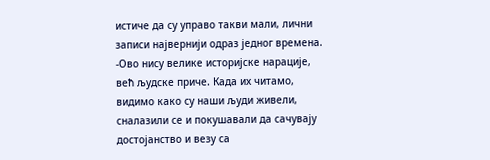истиче да су управо такви мали, лични записи највернији одраз једног времена.
-Ово нису велике историјске нарације, већ људске приче. Када их читамо, видимо како су наши људи живели, сналазили се и покушавали да сачувају достојанство и везу са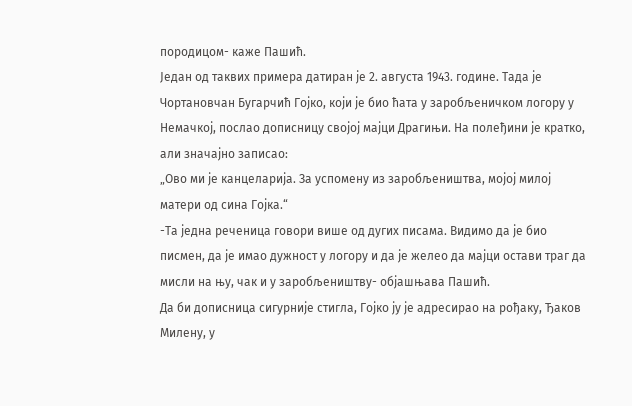породицом- каже Пашић.
Један од таквих примера датиран је 2. августа 1943. године. Тада је Чортановчан Бугарчић Гојко, који је био ћата у заробљеничком логору у Немачкој, послао дописницу својој мајци Драгињи. На полеђини је кратко, али значајно записао:
„Ово ми је канцеларија. За успомену из заробљеништва, мојој милој матери од сина Гојка.“
-Та једна реченица говори више од дугих писама. Видимо да је био писмен, да је имао дужност у логору и да је желео да мајци остави траг да мисли на њу, чак и у заробљеништву- објашњава Пашић.
Да би дописница сигурније стигла, Гојко ју је адресирао на рођаку, Ђаков Милену, у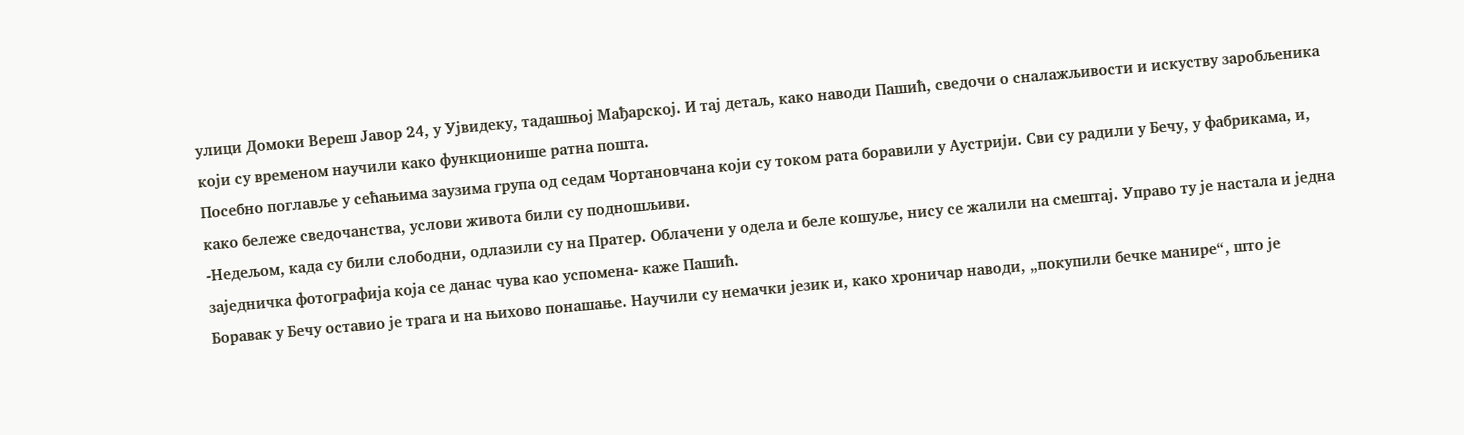улици Домоки Вереш Јавор 24, у Ујвидеку, тадашњој Мађарској. И тај детаљ, како наводи Пашић, сведочи о сналажљивости и искуству заробљеника који су временом научили како функционише ратна пошта.
Посебно поглавље у сећањима заузима група од седам Чортановчана који су током рата боравили у Аустрији. Сви су радили у Бечу, у фабрикама, и, како бележе сведочанства, услови живота били су подношљиви.
-Недељом, када су били слободни, одлазили су на Пратер. Облачени у одела и беле кошуље, нису се жалили на смештај. Управо ту је настала и једна заједничка фотографија која се данас чува као успомена- каже Пашић.
Боравак у Бечу оставио је трага и на њихово понашање. Научили су немачки језик и, како хроничар наводи, „покупили бечке манире“, што је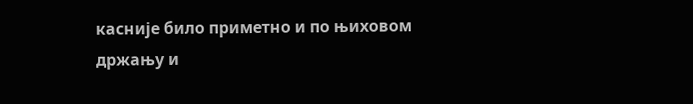касније било приметно и по њиховом држању и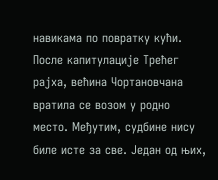навикама по повратку кући.
После капитулације Трећег рајха, већина Чортановчана вратила се возом у родно место. Међутим, судбине нису биле исте за све. Један од њих,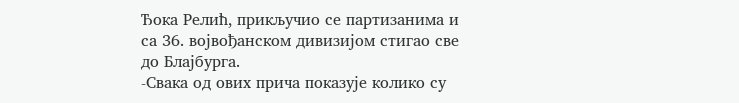Ђока Релић, прикључио се партизанима и са 36. војвођанском дивизијом стигао све до Блајбурга.
-Свака од ових прича показује колико су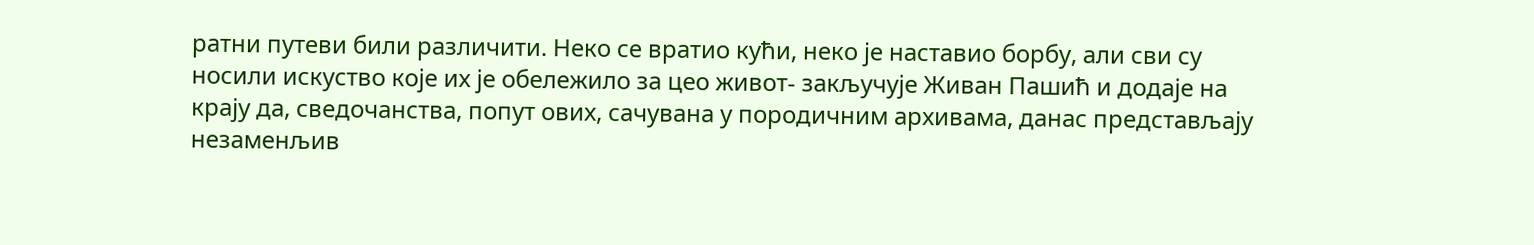ратни путеви били различити. Неко се вратио кући, неко је наставио борбу, али сви су носили искуство које их је обележило за цео живот- закључује Живан Пашић и додаје на крају да, сведочанства, попут ових, сачувана у породичним архивама, данас представљају незаменљив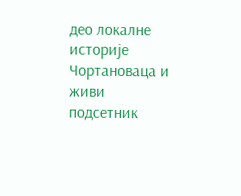део локалне историје Чортановаца и живи подсетник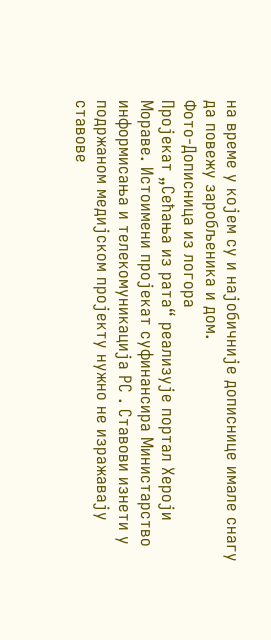на време у којем су и најобичније дописнице имале снагу да повежу заробљеника и дом.
Фото-Дописница из логора
Пројекат „Сећања из рата“ реализује портал Хероји Мораве. Истоимени пројекат суфинансира Министарство информисања и телекомуникација РС . Ставови изнети у подржаном медијском пројекту нужно не изражавају ставове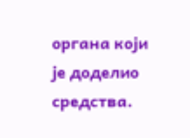органа који је доделио средства.